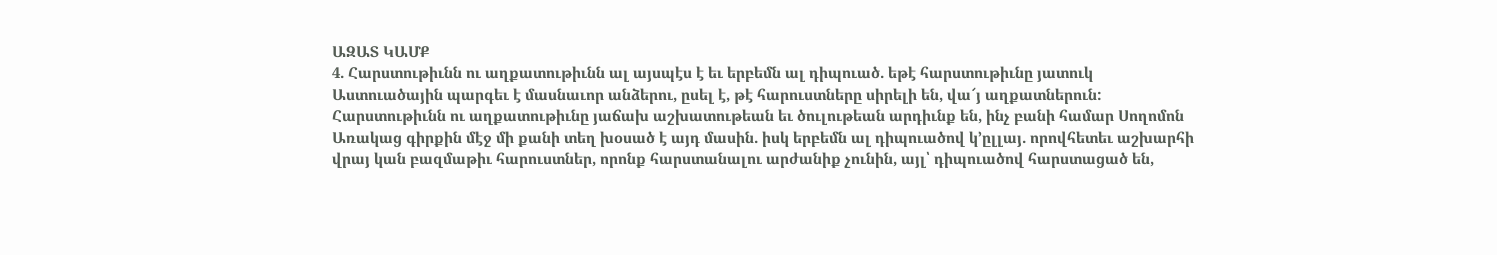ԱԶԱՏ ԿԱՄՔ
4. Հարստութիւնն ու աղքատութիւնն ալ այսպէս է եւ երբեմն ալ դիպուած. եթէ հարստութիւնը յատուկ Աստուածային պարգեւ է մասնաւոր անձերու, ըսել է, թէ հարուստները սիրելի են, վա՜յ աղքատներուն:
Հարստութիւնն ու աղքատութիւնը յաճախ աշխատութեան եւ ծուլութեան արդիւնք են, ինչ բանի համար Սողոմոն Առակաց գիրքին մէջ մի քանի տեղ խօսած է այդ մասին. իսկ երբեմն ալ դիպուածով կ՚ըլլայ. որովհետեւ աշխարհի վրայ կան բազմաթիւ հարուստներ, որոնք հարստանալու արժանիք չունին, այլ՝ դիպուածով հարստացած են,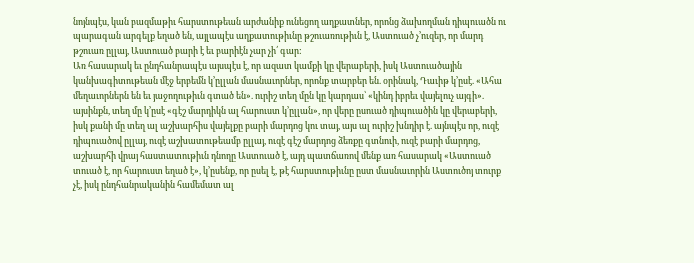նոյնպէս, կան բազմաթիւ հարստութեան արժանիք ունեցող աղքատներ, որոնց ձախողման դիպուածն ու պարագան արգելք եղած են, այլապէս աղքատութիւնը թշուառութիւն է, Աստուած չ՚ուզեր, որ մարդ թշուառ ըլլայ, Աստուած բարի է եւ բարիէն չար չի՛ գար:
Առ հասարակ եւ ընդհանրապէս այսպէս է, որ ազատ կամքի կը վերաբերի, իսկ Աստուածային կանխագիտութեան մէջ երբեմն կ՚ըլլան մասնաւորներ, որոնք տարբեր են. օրինակ, Դաւիթ կ՚ըսէ. «Ահա մեղաւորներն են եւ յաջողութիւն գտած են». ուրիշ տեղ մըն կը կարդաս՝ «կինդ իբրեւ վայելուչ այգի». այսինքն, տեղ մը կ՚ըսէ «գէշ մարդիկն ալ հարուստ կ՚ըլլան», որ վերը ըսուած դիպուածին կը վերաբերի, իսկ քանի մը տեղ ալ աշխարհիս վայելքը բարի մարդոց կու տայ, այս ալ ուրիշ խնդիր է. այնպէս որ, ուզէ դիպուածով ըլլայ, ուզէ աշխատութեամբ ըլլայ, ուզէ գէշ մարդոց ձեռքը գտնուի, ուզէ բարի մարդոց, աշխարհի վրայ հաստատութիւն դնողը Աստուած է, այդ պատճառով մենք առ հասարակ «Աստուած տուած է, որ հարուստ եղած է», կ՚ըսենք, որ ըսել է, թէ հարստութիւնը ըստ մասնաւորին Աստուծոյ տուրք չէ, իսկ ընդհանրականին համեմատ ալ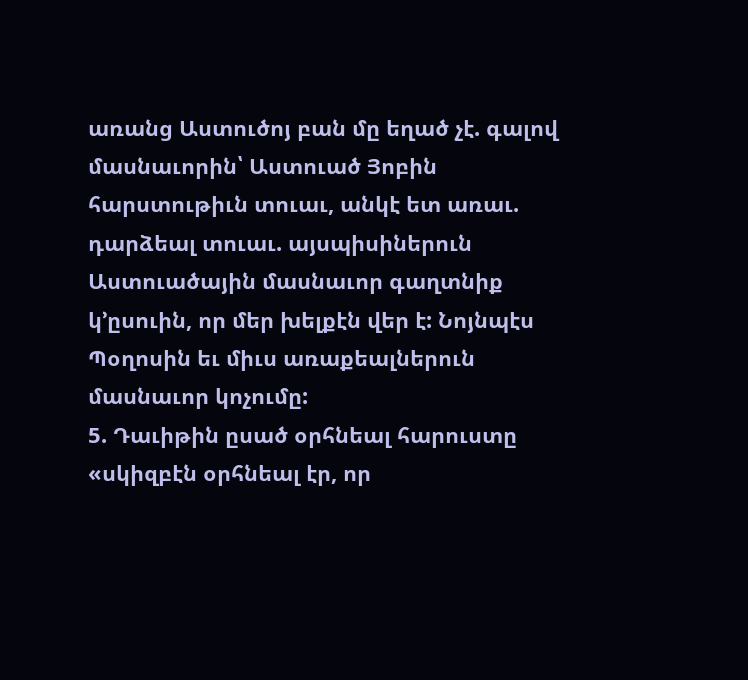առանց Աստուծոյ բան մը եղած չէ. գալով մասնաւորին՝ Աստուած Յոբին հարստութիւն տուաւ, անկէ ետ առաւ. դարձեալ տուաւ. այսպիսիներուն Աստուածային մասնաւոր գաղտնիք կ՚ըսուին, որ մեր խելքէն վեր է: Նոյնպէս Պօղոսին եւ միւս առաքեալներուն մասնաւոր կոչումը:
5. Դաւիթին ըսած օրհնեալ հարուստը «սկիզբէն օրհնեալ էր, որ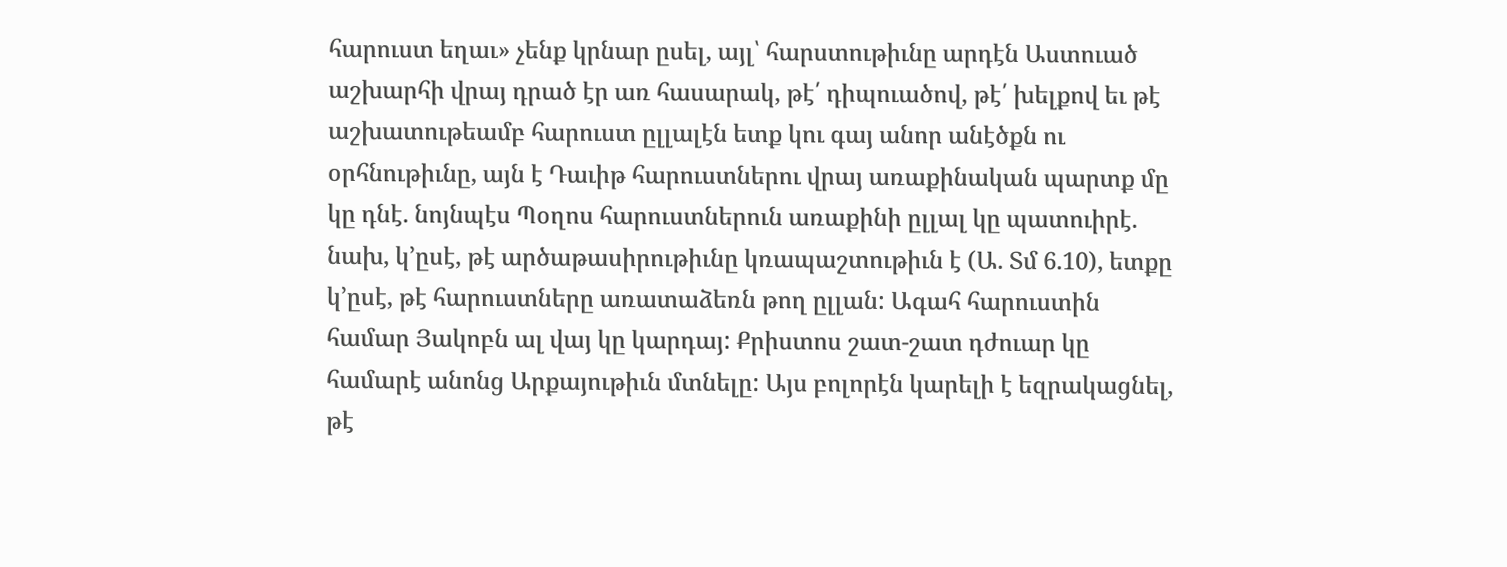հարուստ եղաւ» չենք կրնար ըսել, այլ՝ հարստութիւնը արդէն Աստուած աշխարհի վրայ դրած էր առ հասարակ, թէ՛ դիպուածով, թէ՛ խելքով եւ թէ աշխատութեամբ հարուստ ըլլալէն ետք կու գայ անոր անէծքն ու օրհնութիւնը, այն է Դաւիթ հարուստներու վրայ առաքինական պարտք մը կը դնէ. նոյնպէս Պօղոս հարուստներուն առաքինի ըլլալ կը պատուիրէ. նախ, կ՚ըսէ, թէ արծաթասիրութիւնը կռապաշտութիւն է (Ա. Տմ 6.10), ետքը կ՚ըսէ, թէ հարուստները առատաձեռն թող ըլլան: Ագահ հարուստին համար Յակոբն ալ վայ կը կարդայ: Քրիստոս շատ-շատ դժուար կը համարէ անոնց Արքայութիւն մտնելը: Այս բոլորէն կարելի է եզրակացնել, թէ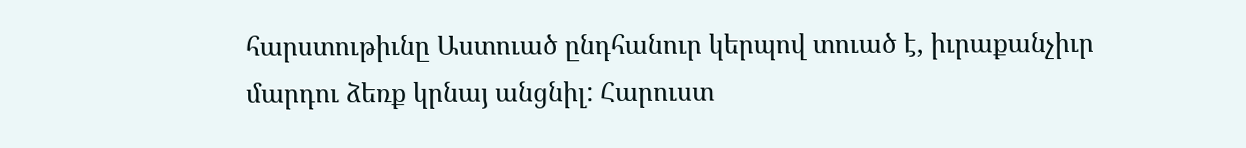հարստութիւնը Աստուած ընդհանուր կերպով տուած է, իւրաքանչիւր մարդու ձեռք կրնայ անցնիլ: Հարուստ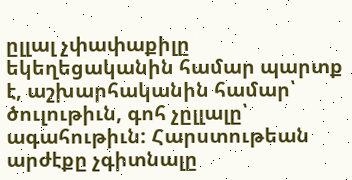ըլլալ չփափաքիլը եկեղեցականին համար պարտք է, աշխարհականին համար՝ ծուլութիւն, գոհ չըլլալը՝ ագահութիւն: Հարստութեան արժէքը չգիտնալը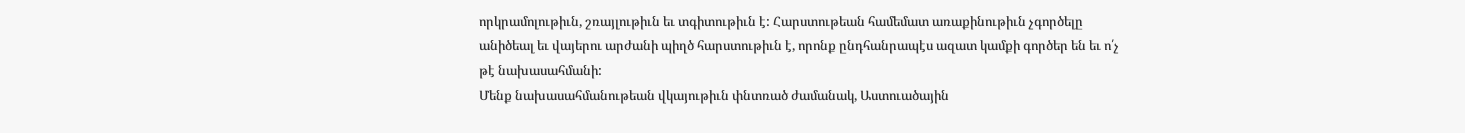որկրամոլութիւն, շռայլութիւն եւ տգիտութիւն է: Հարստութեան համեմատ առաքինութիւն չգործելը անիծեալ եւ վայերու արժանի պիղծ հարստութիւն է, որոնք ընդհանրապէս ազատ կամքի գործեր են եւ ո՛չ թէ նախասահմանի:
Մենք նախասահմանութեան վկայութիւն փնտռած ժամանակ, Աստուածային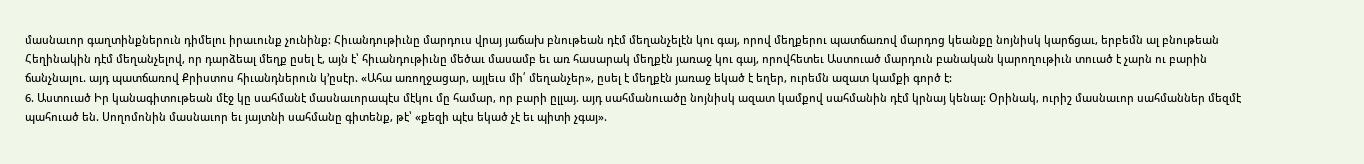մասնաւոր գաղտինքներուն դիմելու իրաւունք չունինք: Հիւանդութիւնը մարդուս վրայ յաճախ բնութեան դէմ մեղանչելէն կու գայ, որով մեղքերու պատճառով մարդոց կեանքը նոյնիսկ կարճցաւ, երբեմն ալ բնութեան Հեղինակին դէմ մեղանչելով, որ դարձեալ մեղք ըսել է, այն է՝ հիւանդութիւնը մեծաւ մասամբ եւ առ հասարակ մեղքէն յառաջ կու գայ, որովհետեւ Աստուած մարդուն բանական կարողութիւն տուած է չարն ու բարին ճանչնալու. այդ պատճառով Քրիստոս հիւանդներուն կ՚ըսէր. «Ահա առողջացար, այլեւս մի՛ մեղանչեր», ըսել է մեղքէն յառաջ եկած է եղեր, ուրեմն ազատ կամքի գործ է:
6. Աստուած Իր կանագիտութեան մէջ կը սահմանէ մասնաւորապէս մէկու մը համար, որ բարի ըլլայ. այդ սահմանուածը նոյնիսկ ազատ կամքով սահմանին դէմ կրնայ կենալ: Օրինակ, ուրիշ մասնաւոր սահմաններ մեզմէ պահուած են. Սողոմոնին մասնաւոր եւ յայտնի սահմանը գիտենք, թէ՝ «քեզի պէս եկած չէ եւ պիտի չգայ».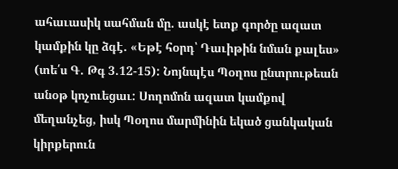ահաւասիկ սահման մը. ասկէ ետք գործը ազատ կամքին կը ձգէ. «Եթէ հօրդ՝ Դաւիթին նման քալես» (տե՛ս Գ. Թգ 3.12-15): Նոյնպէս Պօղոս ընտրութեան անօթ կոչուեցաւ: Սողոմոն ազատ կամքով մեղանչեց, իսկ Պօղոս մարմինին եկած ցանկական կիրքերուն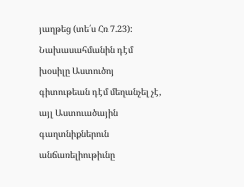յաղթեց (տե՛ս Հռ 7.23):
Նախասահմանին դէմ խօսիլը Աստուծոյ գիտութեան դէմ մեղանչել չէ, այլ Աստուածային գաղտնիքներուն անճառելիութիւնը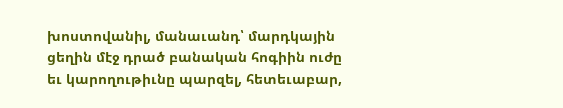խոստովանիլ, մանաւանդ՝ մարդկային ցեղին մէջ դրած բանական հոգիին ուժը եւ կարողութիւնը պարզել, հետեւաբար,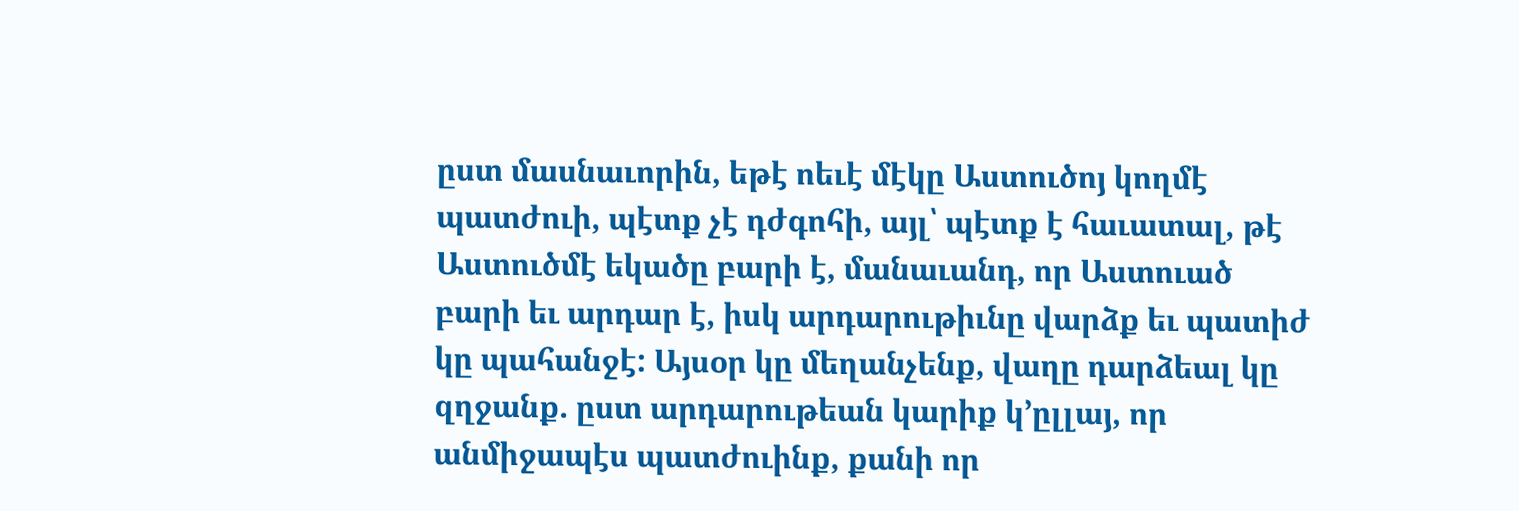ըստ մասնաւորին, եթէ ոեւէ մէկը Աստուծոյ կողմէ պատժուի, պէտք չէ դժգոհի, այլ՝ պէտք է հաւատալ, թէ Աստուծմէ եկածը բարի է, մանաւանդ, որ Աստուած բարի եւ արդար է, իսկ արդարութիւնը վարձք եւ պատիժ կը պահանջէ: Այսօր կը մեղանչենք, վաղը դարձեալ կը զղջանք. ըստ արդարութեան կարիք կ՚ըլլայ, որ անմիջապէս պատժուինք, քանի որ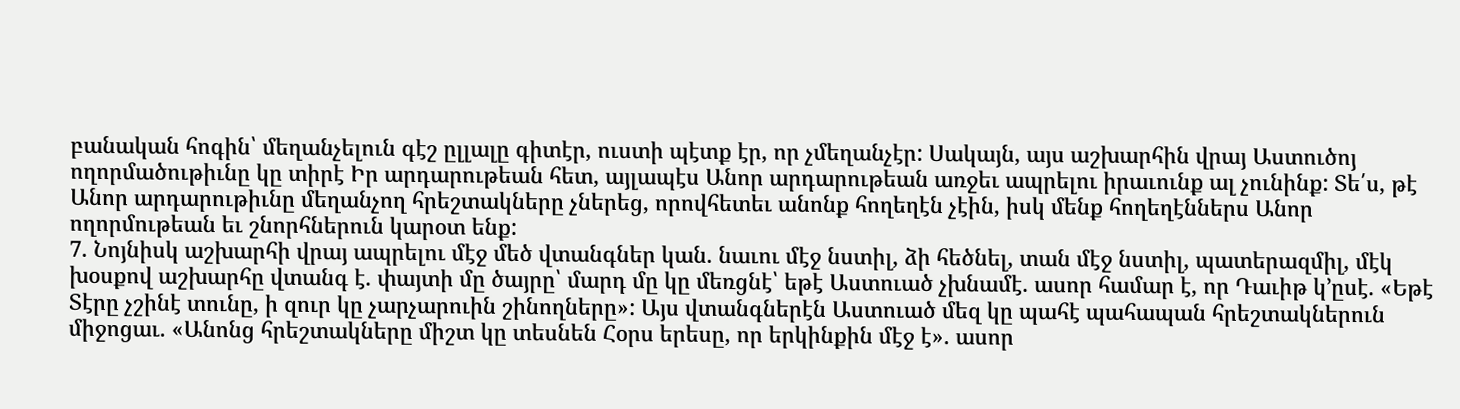բանական հոգին՝ մեղանչելուն գէշ ըլլալը գիտէր, ուստի պէտք էր, որ չմեղանչէր: Սակայն, այս աշխարհին վրայ Աստուծոյ ողորմածութիւնը կը տիրէ Իր արդարութեան հետ, այլապէս Անոր արդարութեան առջեւ ապրելու իրաւունք ալ չունինք: Տե՛ս, թէ Անոր արդարութիւնը մեղանչող հրեշտակները չներեց, որովհետեւ անոնք հողեղէն չէին, իսկ մենք հողեղէններս Անոր ողորմութեան եւ շնորհներուն կարօտ ենք:
7. Նոյնիսկ աշխարհի վրայ ապրելու մէջ մեծ վտանգներ կան. նաւու մէջ նստիլ, ձի հեծնել, տան մէջ նստիլ, պատերազմիլ, մէկ խօսքով աշխարհը վտանգ է. փայտի մը ծայրը՝ մարդ մը կը մեռցնէ՝ եթէ Աստուած չխնամէ. ասոր համար է, որ Դաւիթ կ՚ըսէ. «Եթէ Տէրը չշինէ տունը, ի զուր կը չարչարուին շինողները»: Այս վտանգներէն Աստուած մեզ կը պահէ պահապան հրեշտակներուն միջոցաւ. «Անոնց հրեշտակները միշտ կը տեսնեն Հօրս երեսը, որ երկինքին մէջ է». ասոր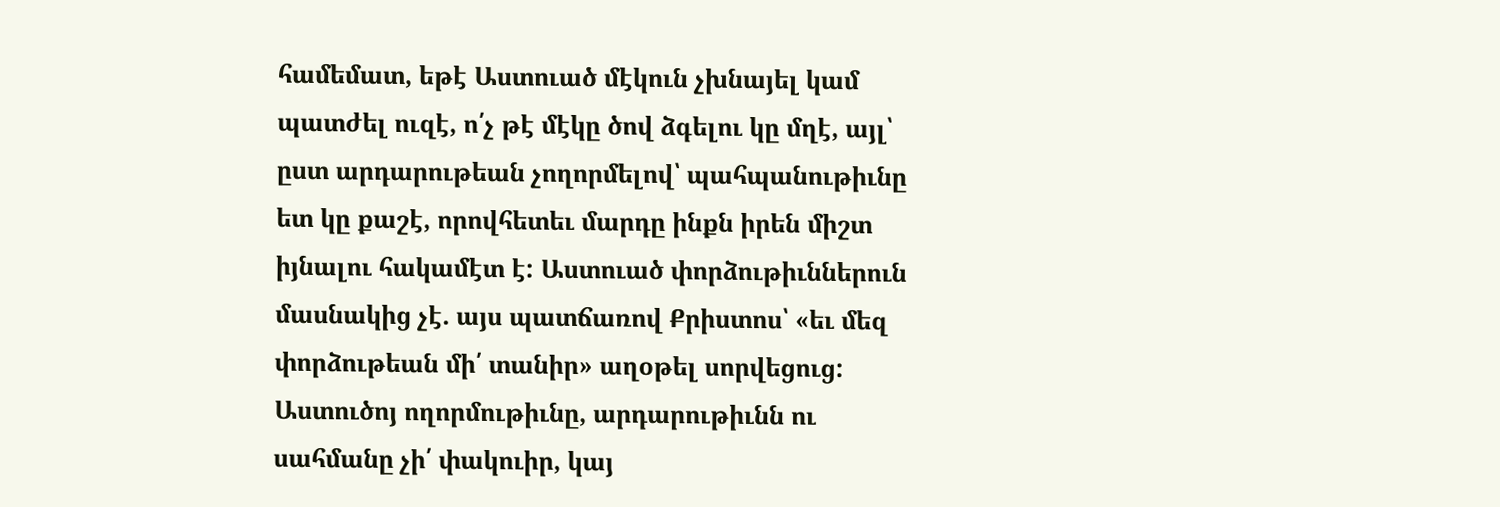համեմատ, եթէ Աստուած մէկուն չխնայել կամ պատժել ուզէ, ո՛չ թէ մէկը ծով ձգելու կը մղէ, այլ՝ ըստ արդարութեան չողորմելով՝ պահպանութիւնը ետ կը քաշէ, որովհետեւ մարդը ինքն իրեն միշտ իյնալու հակամէտ է: Աստուած փորձութիւններուն մասնակից չէ. այս պատճառով Քրիստոս՝ «եւ մեզ փորձութեան մի՛ տանիր» աղօթել սորվեցուց:
Աստուծոյ ողորմութիւնը, արդարութիւնն ու սահմանը չի՛ փակուիր, կայ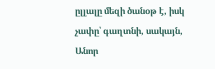ըլլալը մեզի ծանօթ է, իսկ չափը՝ գաղտնի, սակայն, Անոր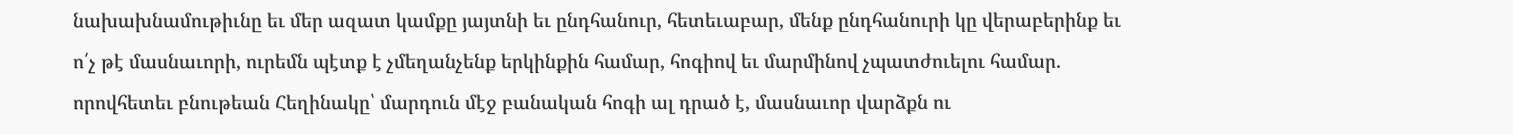նախախնամութիւնը եւ մեր ազատ կամքը յայտնի եւ ընդհանուր, հետեւաբար, մենք ընդհանուրի կը վերաբերինք եւ ո՛չ թէ մասնաւորի, ուրեմն պէտք է չմեղանչենք երկինքին համար, հոգիով եւ մարմինով չպատժուելու համար. որովհետեւ բնութեան Հեղինակը՝ մարդուն մէջ բանական հոգի ալ դրած է, մասնաւոր վարձքն ու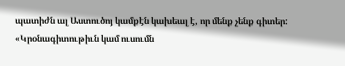պատիժն ալ Աստուծոյ կամքէն կախեալ է, որ մենք չենք գիտեր:
«Կրօնագիտութիւն կամ ուսումն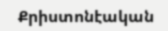Քրիստոնէական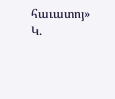հաւատոյ»
Կ.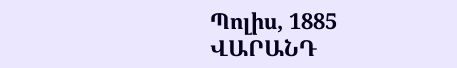Պոլիս, 1885
ՎԱՐԱՆԴ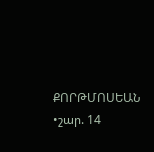ՔՈՐԹՄՈՍԵԱՆ
•շար. 14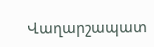Վաղարշապատ